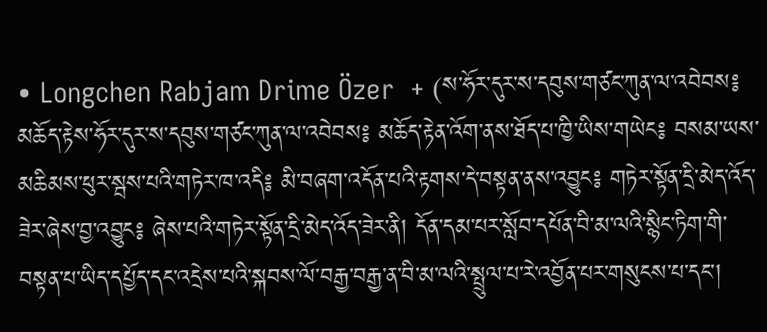• Longchen Rabjam Drime Özer  + (ས་ཧོར་དུར་ས་དབུས་གཙང་ཀུན་ལ་འབེབས༔ མཆོད་རྟེས་ཧོར་དུར་ས་དབུས་གཙང་ཀུན་ལ་འབེབས༔ མཆོད་རྟེན་འོག་ནས་ཐོད་པ་ཁྱི་ཡིས་གཡེང༔ བསམ་ཡས་མཆིམས་ཕུར་སྦས་པའི་གཏེར་ཁ་འདི༔ མི་བཞག་འདོན་པའི་རྟགས་དེ་བསྟན་ནས་འབྱུང༔ གཏེར་སྟོན་དྲི་མེད་འོད་ཟེར་ཞེས་བྱ་འབྱུང༔ ཞེས་པའི་གཏེར་སྟོན་དྲི་མེད་འོད་ཟེར་ནི། དོན་དམ་པར་སློབ་དཔོན་བི་མ་ལའི་སྙིང་ཏིག་གི་བསྟན་པ་ཡིད་དཔྱོད་དང་འདྲེས་པའི་སྐབས་ལོ་བརྒྱ་བརྒྱ་ན་བི་མ་ལའི་སྤྲུལ་པ་རེ་འབྱོན་པར་གསུངས་པ་དང་།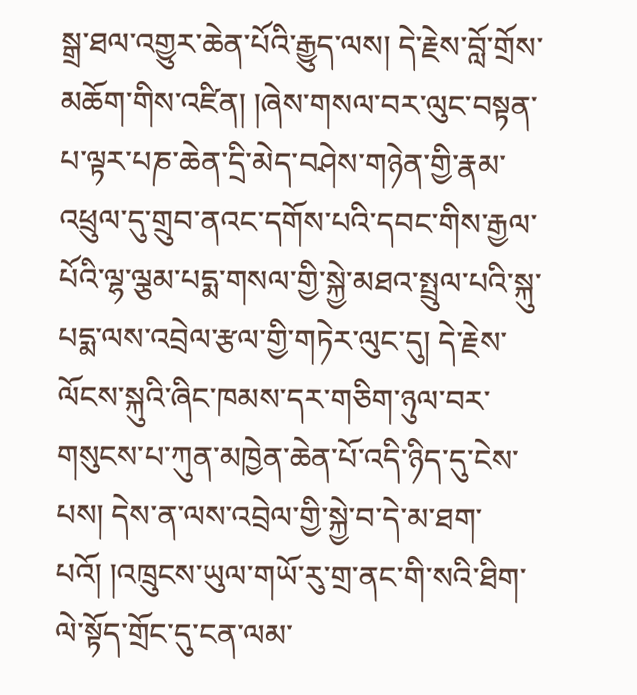སྒྲ་ཐལ་འགྱུར་ཆེན་པོའི་རྒྱུད་ལས། དེ་རྗེས་བློ་གྲོས་མཆོག་གིས་འཛིན། །ཞེས་གསལ་བར་ལུང་བསྟན་པ་ལྟར་པཎ་ཆེན་དྲི་མེད་བཤེས་གཉེན་གྱི་རྣམ་འཕྲུལ་དུ་གྲུབ་ནའང་དགོས་པའི་དབང་གིས་རྒྱལ་པོའི་ལྷ་ལྕམ་པདྨ་གསལ་གྱི་སྐྱེ་མཐའ་སྤྲུལ་པའི་སྐུ་པདྨ་ལས་འབྲེལ་རྩལ་གྱི་གཏེར་ལུང་དུ། དེ་རྗེས་ལོངས་སྐུའི་ཞིང་ཁམས་དར་གཅིག་ཉུལ་བར་གསུངས་པ་ཀུན་མཁྱེན་ཆེན་པོ་འདི་ཉིད་དུ་ངེས་པས། དེས་ན་ལས་འབྲེལ་གྱི་སྐྱེ་བ་དེ་མ་ཐག་པའོ། །འཁྲུངས་ཡུལ་གཡོ་རུ་གྲ་ནང་གི་སའི་ཐིག་ལེ་སྟོད་གྲོང་དུ་ངན་ལམ་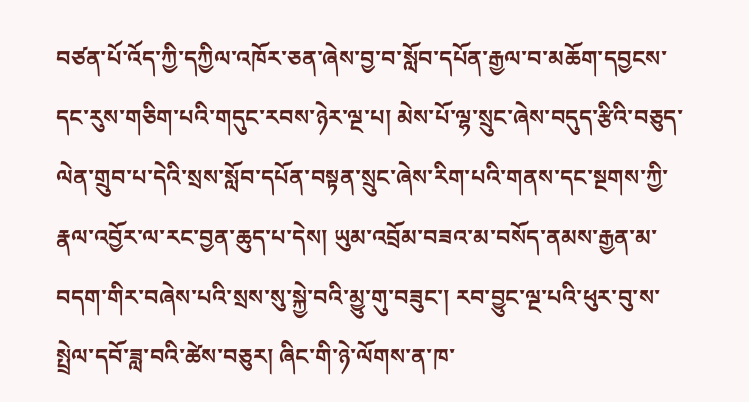བཙན་པོ་འོད་ཀྱི་དཀྱིལ་འཁོར་ཅན་ཞེས་བྱ་བ་སློབ་དཔོན་རྒྱལ་བ་མཆོག་དབྱངས་དང་རུས་གཅིག་པའི་གདུང་རབས་ཉེར་ལྔ་པ། མེས་པོ་ལྷ་སྲུང་ཞེས་བདུད་རྩིའི་བཅུད་ལེན་གྲུབ་པ་དེའི་སྲས་སློབ་དཔོན་བསྟན་སྲུང་ཞེས་རིག་པའི་གནས་དང་སྔགས་ཀྱི་རྣལ་འབྱོར་ལ་རང་བྱན་ཆུད་པ་དེས། ཡུམ་འབྲོམ་བཟའ་མ་བསོད་ནམས་རྒྱན་མ་བདག་གིར་བཞེས་པའི་སྲས་སུ་སྐྱེ་བའི་མྱུ་གུ་བཟུང་། རབ་བྱུང་ལྔ་པའི་ཕུར་བུ་ས་སྤྲེལ་དབོ་ཟླ་བའི་ཚེས་བཅུར། ཞིང་གི་ཉེ་ལོགས་ན་ཁ་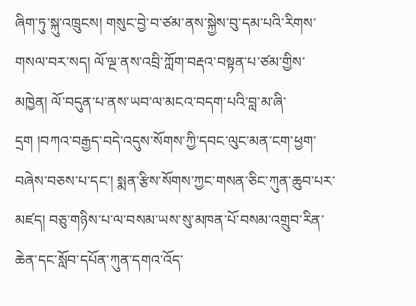ཞིག་ཏུ་སྐུ་འཁྲུངས། གསུང་བྱེ་བ་ཙམ་ནས་སྐྱེས་བུ་དམ་པའི་རིགས་གསལ་བར་སད། ལོ་ལྔ་ནས་འབྲི་ཀློག་བརྡའ་བསྟན་པ་ཙམ་གྱིས་མཁྱེན། ལོ་བདུན་པ་ནས་ཡབ་ལ་མངའ་བདག་པའི་བླ་མ་ཞི་དྲག །བཀའ་བརྒྱད་བདེ་འདུས་སོགས་ཀྱི་དབང་ལུང་མན་ངག་ཕྱག་བཞེས་བཅས་པ་དང་། སྨན་རྩིས་སོགས་ཀྱང་གསན་ཅིང་ཀུན་ཆུབ་པར་མཛད། བཅུ་གཉིས་པ་ལ་བསམ་ཡས་སུ་མཁན་པོ་བསམ་འགྲུབ་རིན་ཆེན་དང་སློབ་དཔོན་ཀུན་དགའ་འོད་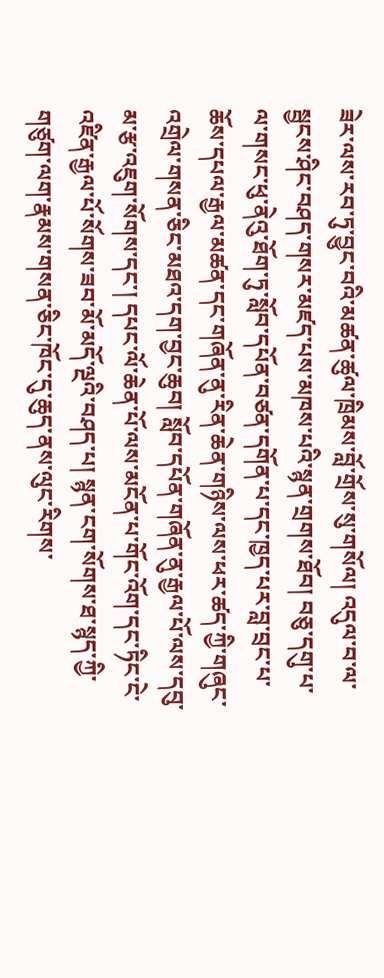ཟེར་ལས་རབ་ཏུ་བྱུང་བའི་མཚན་ཚུལ་ཁྲིམས་བློ་གྲོས་སུ་གསོལ། འདུལ་བ་ལ་སྦྱངས་ཤིང་བཤད་གསར་མཛད་པས་མཁས་པའི་སྙན་གྲགས་ཐོབ། བཅུ་དགུ་པ་ལ་གསང་ཕུ་ནེའུ་ཐོག་ཏུ་སློབ་དཔོན་བཙན་དགོན་པ་དང་ཁྱད་པར་བླ་བྲང་པ་ཆོས་དཔལ་རྒྱལ་མཚན་དང་གཞོན་ནུ་རིན་ཆེན་གཉིས་ལས་ཕར་ཚད་ཀྱི་གཞུང་འགྲེལ་གསན་ཅིང་མཐའ་དག་བྱང་ཆུབ། སློབ་དཔོན་གཞོན་ནུ་རྒྱལ་པོ་ལས་དབུ་མ་རྩ་འཇུག་སོགས་དང་། དཔང་ལོ་ཆེན་པོ་ལས་མངོན་པ་གོང་འོག་དང་ཏིང་ངེ་འཛིན་རྒྱལ་པོ་སོགས་ཟབ་མོ་མདོ་ལྔའི་བཤད་པ། སྙན་ངག་སོགས་ཐ་སྙད་ཀྱི་གཙུག་ལག་རྣམས་གསན་ཅིང་ཁོང་དུ་ཆུད་ནས་ལུང་རིགས་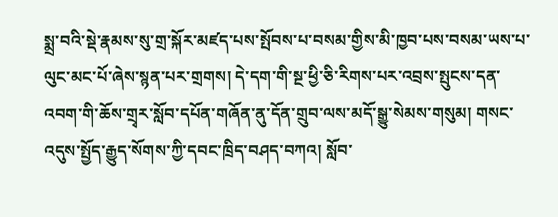སྨྲ་བའི་སྡེ་རྣམས་སུ་གྲ་སྐོར་མཛད་པས་སྤོབས་པ་བསམ་གྱིས་མི་ཁྱབ་པས་བསམ་ཡས་པ་ལུང་མང་པོ་ཞེས་སྙན་པར་གྲགས། དེ་དག་གི་སྔ་ཕྱི་ཅི་རིགས་པར་འབྲས་སྤུངས་དན་འབག་གི་ཆོས་གྲྭར་སློབ་དཔོན་གཞོན་ནུ་དོན་གྲུབ་ལས་མདོ་སྒྱུ་སེམས་གསུམ། གསང་འདུས་སྤྱོད་རྒྱུད་སོགས་ཀྱི་དབང་ཁྲིད་བཤད་བཀའ། སློབ་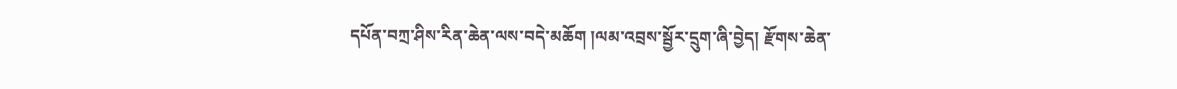དཔོན་བཀྲ་ཤིས་རིན་ཆེན་ལས་བདེ་མཆོག །ལམ་འབྲས་སྦྱོར་དྲུག་ཞི་བྱེད། རྫོགས་ཆེན་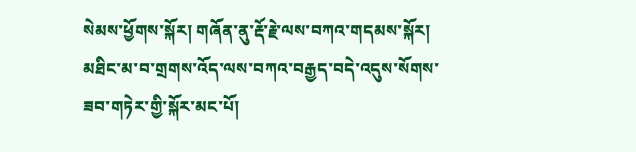སེམས་ཕྱོགས་སྐོར། གཞོན་ནུ་རྡོ་རྗེ་ལས་བཀའ་གདམས་སྐོར། མཐིང་མ་བ་གྲགས་འོད་ལས་བཀའ་བརྒྱད་བདེ་འདུས་སོགས་ཟབ་གཏེར་གྱི་སྐོར་མང་པོ།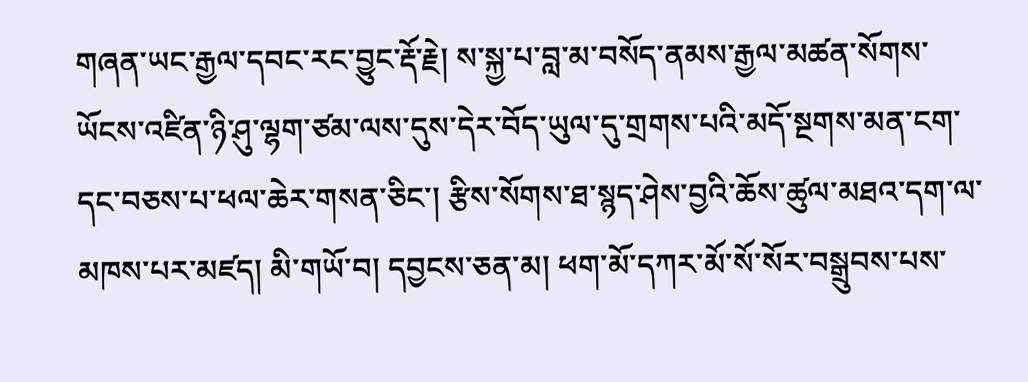གཞན་ཡང་རྒྱལ་དབང་རང་བྱུང་རྡོ་རྗེ། ས་སྐྱ་པ་བླ་མ་བསོད་ནམས་རྒྱལ་མཚན་སོགས་ཡོངས་འཛིན་ཉི་ཤུ་ལྷག་ཙམ་ལས་དུས་དེར་བོད་ཡུལ་དུ་གྲགས་པའི་མདོ་སྔགས་མན་ངག་དང་བཅས་པ་ཕལ་ཆེར་གསན་ཅིང་། རྩིས་སོགས་ཐ་སྙད་ཤེས་བྱའི་ཆོས་ཚུལ་མཐའ་དག་ལ་མཁས་པར་མཛད། མི་གཡོ་བ། དབྱངས་ཅན་མ། ཕག་མོ་དཀར་མོ་སོ་སོར་བསྒྲུབས་པས་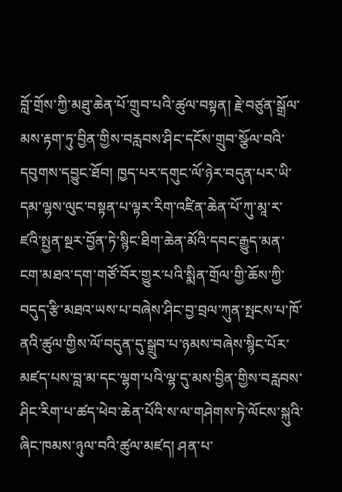བློ་གྲོས་ཀྱི་མཐུ་ཆེན་པོ་གྲུབ་པའི་ཚུལ་བསྟན། རྗེ་བཙུན་སྒྲོལ་མས་རྟག་ཏུ་བྱིན་གྱིས་བརླབས་ཤིང་དངོས་གྲུབ་སྩོལ་བའི་དབུགས་དབྱུང་ཐོབ། ཁྱད་པར་དགུང་ལོ་ཉེར་བདུན་པར་ཡི་དམ་ལྷས་ལུང་བསྟན་པ་ལྟར་རིག་འཛིན་ཆེན་པོ་ཀུ་མཱ་ར་ཛའི་སྤྱན་སྔར་བྱོན་ཏེ་སྙིང་ཐིག་ཆེན་མོའི་དབང་རྒྱུད་མན་ངག་མཐའ་དག་གཙོ་བོར་གྱུར་པའི་སྨིན་གྲོལ་གྱི་ཆོས་ཀྱི་བདུད་རྩི་མཐའ་ཡས་པ་བཞེས་ཤིང་བྱ་བྲལ་ཀུན་སྤངས་པ་ཁོ་ནའི་ཚུལ་གྱིས་ལོ་བདུན་དུ་སྒྲུབ་པ་ཉམས་བཞེས་སྙིང་པོར་མཛད་པས་བླ་མ་དང་ལྷག་པའི་ལྷ་དུ་མས་བྱིན་གྱིས་བརླབས་ཤིང་རིག་པ་ཚད་ཕེབ་ཆེན་པོའི་ས་ལ་གཤེགས་ཏེ་ལོངས་སྐུའི་ཞིང་ཁམས་ཉུལ་བའི་ཚུལ་མཛད། ཤན་པ་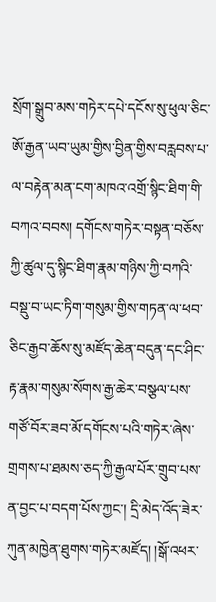སྲོག་སྒྲུབ་མས་གཏེར་དཔེ་དངོས་སུ་ཕུལ་ཅིང་ཨོ་རྒྱན་ཡབ་ཡུམ་གྱིས་བྱིན་གྱིས་བརླབས་པ་ལ་བརྟེན་མན་ངག་མཁའ་འགྲོ་སྙིང་ཐིག་གི་བཀའ་བབས། དགོངས་གཏེར་བསྟན་བཅོས་ཀྱི་ཚུལ་དུ་སྙིང་ཐིག་རྣམ་གཉིས་ཀྱི་བཀའི་བསྡུ་བ་ཡང་ཏིག་གསུམ་གྱིས་གཏན་ལ་ཕབ་ཅིང་རྒྱབ་ཆོས་སུ་མཛོད་ཆེན་བདུན་དང་ཤིང་རྟ་རྣམ་གསུམ་སོགས་རྒྱ་ཆེར་བསྩལ་པས་གཙོ་བོར་ཟབ་མོ་དགོངས་པའི་གཏེར་ཞེས་གྲགས་པ་ཐམས་ཅད་ཀྱི་རྒྱལ་པོར་གྲུབ་པས་ན་བྱང་པ་བདག་པོས་ཀྱང་། དྲི་མེད་འོད་ཟེར་ཀུན་མཁྱེན་ཐུགས་གཏེར་མཛོད། །སྒོ་འཕར་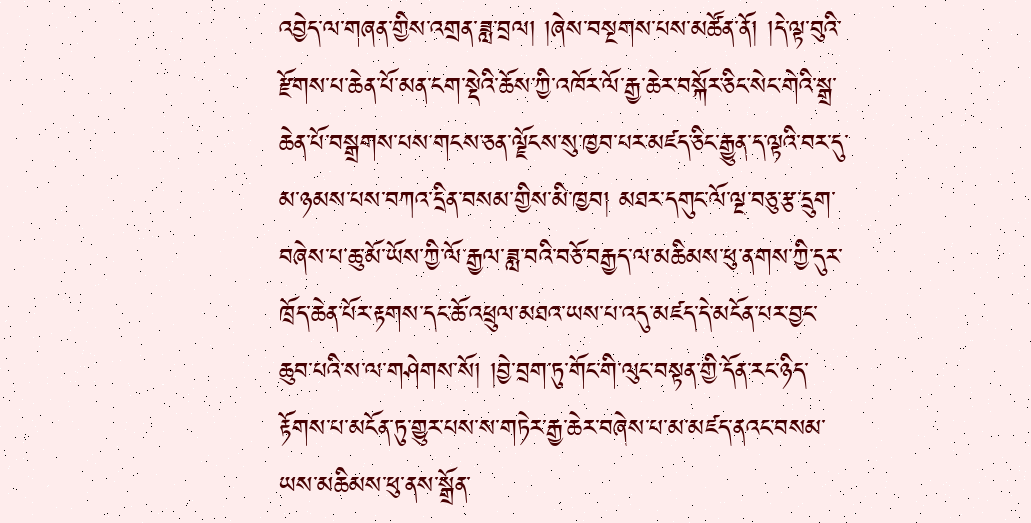འབྱེད་ལ་གཞན་གྱིས་འགྲན་ཟླ་བྲལ། །ཞེས་བསྔགས་པས་མཚོན་ནོ། །དེ་ལྟ་བུའི་རྫོགས་པ་ཆེན་པོ་མན་ངག་སྡེའི་ཆོས་ཀྱི་འཁོར་ལོ་རྒྱ་ཆེར་བསྐོར་ཅིང་སེང་གེའི་སྒྲ་ཆེན་པོ་བསྒྲགས་པས་གངས་ཅན་ལྗོངས་སུ་ཁྱབ་པར་མཛད་ཅིང་རྒྱུན་ད་ལྟའི་བར་དུ་མ་ཉམས་པས་བཀའ་དྲིན་བསམ་གྱིས་མི་ཁྱབ། མཐར་དགུང་ལོ་ལྔ་བཅུ་རྩ་དྲུག་བཞེས་པ་ཆུ་མོ་ཡོས་ཀྱི་ལོ་རྒྱལ་ཟླ་བའི་བཅོ་བརྒྱད་ལ་མཆིམས་ཕུ་ནགས་ཀྱི་དུར་ཁྲོད་ཆེན་པོར་རྟགས་དང་ཆོ་འཕྲུལ་མཐའ་ཡས་པ་འདུ་མཛད་དེ་མངོན་པར་བྱང་ཆུབ་པའི་ས་ལ་གཤེགས་སོ། །བྱེ་བྲག་ཏུ་གོང་གི་ལུང་བསྟན་གྱི་དོན་རང་ཉིད་རྟོགས་པ་མངོན་ཏུ་གྱུར་པས་ས་གཏེར་རྒྱ་ཆེར་བཞེས་པ་མ་མཛད་ནའང་བསམ་ཡས་མཆིམས་ཕུ་ནས་སྒྲོན་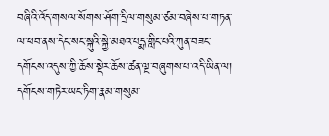བཞིའི་འོད་གསལ་སོགས་ཤོག་དྲིལ་གསུམ་ཙམ་བཞེས་པ་གཏན་ལ་ཕབ་ནས་དེང་སང་སྐུའི་སྐྱེ་མཐའ་པདྨ་གླིང་པའི་ཀུན་བཟང་དགོངས་འདུས་ཀྱི་ཆོས་སྡེར་ཆོས་ཚན་ལྔ་བཞུགས་པ་འདི་ཡིན་ལ། དགོངས་གཏེར་ཡང་ཏིག་རྣམ་གསུམ་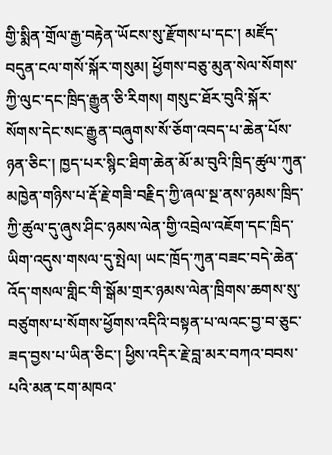གྱི་སྨིན་གྲོལ་རྒྱ་བརྟེན་ཡོངས་སུ་རྫོགས་པ་དང་། མཛོད་བདུན་ངལ་གསོ་སྐོར་གསུམ། ཕྱོགས་བཅུ་མུན་སེལ་སོགས་ཀྱི་ལུང་དང་ཁྲིད་རྒྱུན་ཅི་རིགས། གསུང་ཐོར་བུའི་སྐོར་སོགས་དེང་སང་རྒྱུན་བཞུགས་སོ་ཅོག་འབད་པ་ཆེན་པོས་ཉན་ཅིང་། ཁྱད་པར་སྙིང་ཐིག་ཆེན་མོ་མ་བུའི་ཁྲིད་ཚུལ་ཀུན་མཁྱེན་གཉིས་པ་རྡོ་རྗེ་གཟི་བརྗིད་ཀྱི་ཞལ་སྔ་ནས་ཉམས་ཁྲིད་ཀྱི་ཚུལ་དུ་ཞུས་ཤིང་ཉམས་ལེན་གྱི་འབྲེལ་འཇོག་དང་ཁྲིད་ཡིག་འདུས་གསལ་དུ་སྤེལ། ཡང་ཁྲོད་ཀུན་བཟང་བདེ་ཆེན་འོད་གསལ་གླིང་གི་སྒོམ་གྲར་ཉམས་ལེན་ཁྲིགས་ཆགས་སུ་བཙུགས་པ་སོགས་ཕྱོགས་འདིའི་བསྟན་པ་ལའང་བྱ་བ་ཅུང་ཟད་བྱས་པ་ཡིན་ཅིང་། ཕྱིས་འདིར་རྗེ་བླ་མར་བཀའ་བབས་པའི་མན་ངག་མཁའ་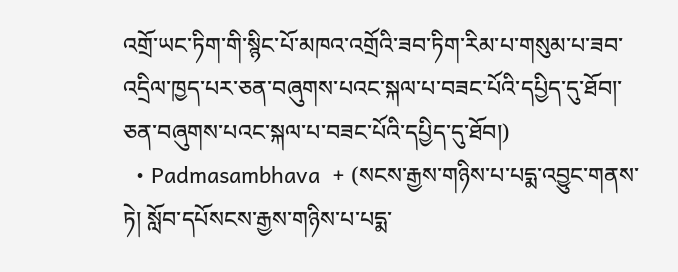འགྲོ་ཡང་ཏིག་གི་སྙིང་པོ་མཁའ་འགྲོའི་ཟབ་ཏིག་རིམ་པ་གསུམ་པ་ཟབ་འདྲིལ་ཁྱད་པར་ཅན་བཞུགས་པའང་སྐལ་པ་བཟང་པོའི་དཔྱིད་དུ་ཐོབ།་ཅན་བཞུགས་པའང་སྐལ་པ་བཟང་པོའི་དཔྱིད་དུ་ཐོབ།)
  • Padmasambhava  + (སངས་རྒྱས་གཉིས་པ་པདྨ་འབྱུང་གནས་ཏེ། སློབ་དཔོསངས་རྒྱས་གཉིས་པ་པདྨ་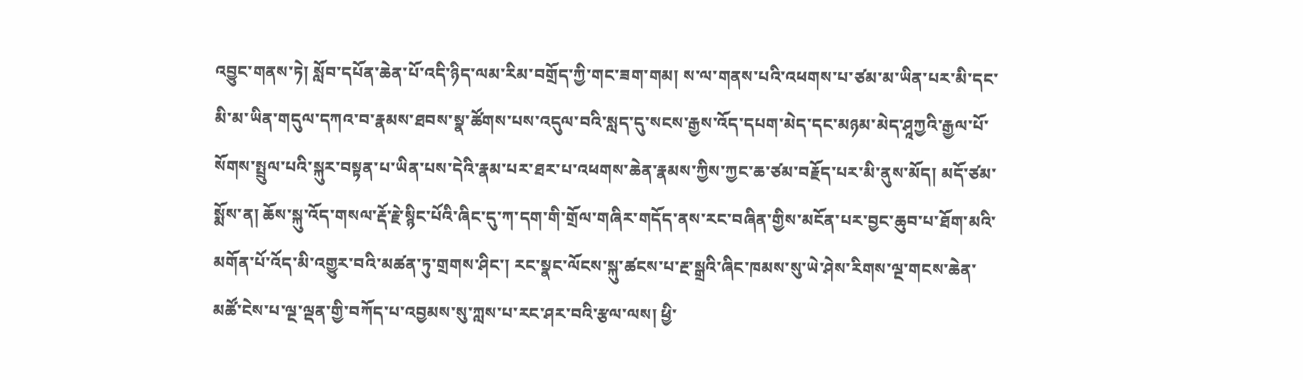འབྱུང་གནས་ཏེ། སློབ་དཔོན་ཆེན་པོ་འདི་ཉིད་ལམ་རིམ་བགྲོད་ཀྱི་གང་ཟག་གམ། ས་ལ་གནས་པའི་འཕགས་པ་ཙམ་མ་ཡིན་པར་མི་དང་མི་མ་ཡིན་གདུལ་དཀའ་བ་རྣམས་ཐབས་སྣ་ཚོགས་པས་འདུལ་བའི་སླད་དུ་སངས་རྒྱས་འོད་དཔག་མེད་དང་མཉམ་མེད་ཤཱཀྱའི་རྒྱལ་པོ་སོགས་སྤྲུལ་པའི་སྐུར་བསྟན་པ་ཡིན་པས་དེའི་རྣམ་པར་ཐར་པ་འཕགས་ཆེན་རྣམས་ཀྱིས་ཀྱང་ཆ་ཙམ་བརྗོད་པར་མི་ནུས་མོད། མདོ་ཙམ་སྨོས་ན། ཆོས་སྐུ་འོད་གསལ་རྡོ་རྗེ་སྙིང་པོའི་ཞིང་དུ་ཀ་དག་གི་གྲོལ་གཞིར་གདོད་ནས་རང་བཞིན་གྱིས་མངོན་པར་བྱང་ཆུབ་པ་ཐོག་མའི་མགོན་པོ་འོད་མི་འགྱུར་བའི་མཚན་ཏུ་གྲགས་ཤིང་། རང་སྣང་ལོངས་སྐུ་ཚངས་པ་རྔ་སྒྲའི་ཞིང་ཁམས་སུ་ཡེ་ཤེས་རིགས་ལྔ་གངས་ཆེན་མཚོ་ངེས་པ་ལྔ་ལྡན་གྱི་བཀོད་པ་འབྱམས་སུ་ཀླས་པ་རང་ཤར་བའི་རྩལ་ལས། ཕྱི་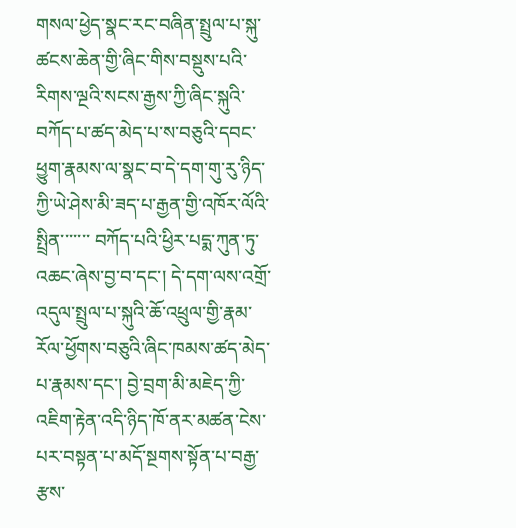གསལ་ཕྱེད་སྣང་རང་བཞིན་སྤྲུལ་པ་སྐུ་ཚངས་ཆེན་གྱི་ཞིང་གིས་བསྡུས་པའི་རིགས་ལྔའི་སངས་རྒྱས་ཀྱི་ཞིང་སྐུའི་བཀོད་པ་ཚད་མེད་པ་ས་བཅུའི་དབང་ཕྱུག་རྣམས་ལ་སྣང་བ་དེ་དག་གུ་རུ་ཉིད་ཀྱི་ཡེ་ཤེས་མི་ཟད་པ་རྒྱན་གྱི་འཁོར་ལོའི་སྤྲིན་་་་་་་ བཀོད་པའི་ཕྱིར་པདྨ་ཀུན་ཏུ་འཆང་ཞེས་བྱ་བ་དང་། དེ་དག་ལས་འགྲོ་འདུལ་སྤྲུལ་པ་སྐུའི་ཆོ་འཕྲུལ་གྱི་རྣམ་རོལ་ཕྱོགས་བཅུའི་ཞིང་ཁམས་ཚད་མེད་པ་རྣམས་དང་། བྱེ་བྲག་མི་མཇེད་ཀྱི་འཇིག་རྟེན་འདི་ཉིད་ཁོ་ནར་མཚན་ངེས་པར་བསྟན་པ་མདོ་སྔགས་སྟོན་པ་བརྒྱ་རྩས་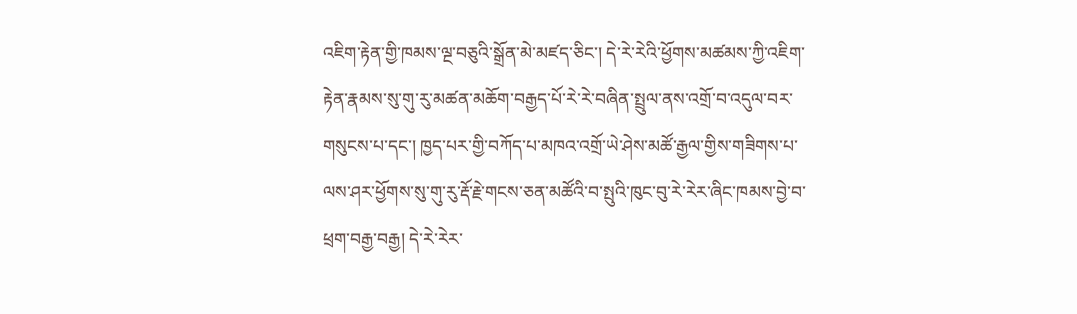འཇིག་རྟེན་གྱི་ཁམས་ལྔ་བཅུའི་སྒྲོན་མེ་མཛད་ཅིང་། དེ་རེ་རེའི་ཕྱོགས་མཚམས་ཀྱི་འཇིག་རྟེན་རྣམས་སུ་གུ་རུ་མཚན་མཆོག་བརྒྱད་པོ་རེ་རེ་བཞིན་སྤྲུལ་ནས་འགྲོ་བ་འདུལ་བར་གསུངས་པ་དང་། ཁྱད་པར་གྱི་བཀོད་པ་མཁའ་འགྲོ་ཡེ་ཤེས་མཚོ་རྒྱལ་གྱིས་གཟིགས་པ་ལས་ཤར་ཕྱོགས་སུ་གུ་རུ་རྡོ་རྗེ་གངས་ཅན་མཚོའི་བ་སྤུའི་ཁུང་བུ་རེ་རེར་ཞིང་ཁམས་བྱེ་བ་ཕྲག་བརྒྱ་བརྒྱ། དེ་རེ་རེར་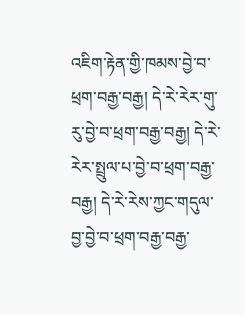འཇིག་རྟེན་གྱི་ཁམས་བྱེ་བ་ཕྲག་བརྒྱ་བརྒྱ། དེ་རེ་རེར་གུ་རུ་བྱེ་བ་ཕྲག་བརྒྱ་བརྒྱ། དེ་རེ་རེར་སྤྲུལ་པ་བྱེ་བ་ཕྲག་བརྒྱ་བརྒྱ། དེ་རེ་རེས་ཀྱང་གདུལ་བྱ་བྱེ་བ་ཕྲག་བརྒྱ་བརྒྱ་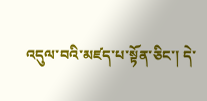འདུལ་བའི་མཛད་པ་སྟོན་ཅིང་། དེ་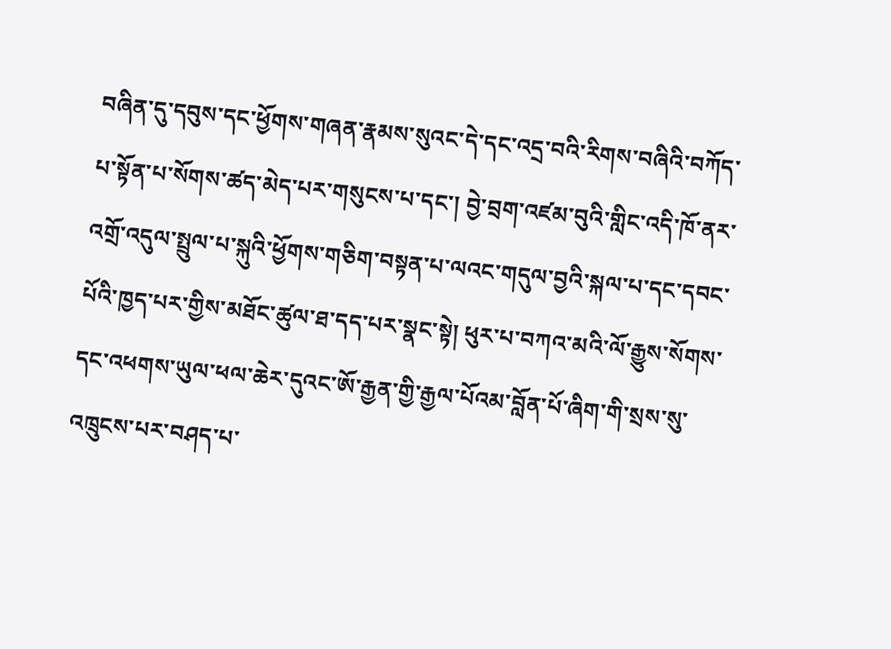བཞིན་དུ་དབུས་དང་ཕྱོགས་གཞན་རྣམས་སུའང་དེ་དང་འདྲ་བའི་རིགས་བཞིའི་བཀོད་པ་སྟོན་པ་སོགས་ཚད་མེད་པར་གསུངས་པ་དང་། བྱེ་བྲག་འཛམ་བུའི་གླིང་འདི་ཁོ་ནར་འགྲོ་འདུལ་སྤྲུལ་པ་སྐུའི་ཕྱོགས་གཅིག་བསྟན་པ་ལའང་གདུལ་བྱའི་སྐལ་པ་དང་དབང་པོའི་ཁྱད་པར་གྱིས་མཐོང་ཚུལ་ཐ་དད་པར་སྣང་སྟེ། ཕུར་པ་བཀའ་མའི་ལོ་རྒྱུས་སོགས་དང་འཕགས་ཡུལ་ཕལ་ཆེར་དུའང་ཨོ་རྒྱན་གྱི་རྒྱལ་པོའམ་བློན་པོ་ཞིག་གི་སྲས་སུ་འཁྲུངས་པར་བཤད་པ་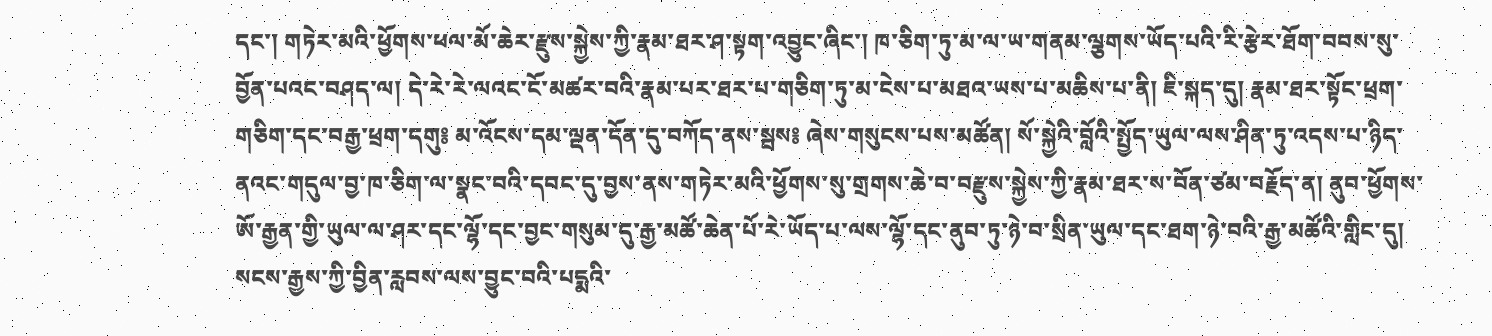དང་། གཏེར་མའི་ཕྱོགས་ཕལ་མོ་ཆེར་རྫུས་སྐྱེས་ཀྱི་རྣམ་ཐར་ཤ་སྟག་འབྱུང་ཞིང་། ཁ་ཅིག་ཏུ་མ་ལ་ཡ་གནམ་ལྕགས་ཡོད་པའི་རི་རྩེར་ཐོག་བབས་སུ་བྱོན་པའང་བཤད་ལ། དེ་རེ་རེ་ལའང་ངོ་མཚར་བའི་རྣམ་པར་ཐར་པ་གཅིག་ཏུ་མ་ངེས་པ་མཐའ་ཡས་པ་མཆིས་པ་ནི། ཇི་སྐད་དུ། རྣམ་ཐར་སྟོང་ཕྲག་གཅིག་དང་བརྒྱ་ཕྲག་དགུ༔ མ་འོངས་དམ་ལྡན་དོན་དུ་བཀོད་ནས་སྦས༔ ཞེས་གསུངས་པས་མཚོན། སོ་སྐྱེའི་བློའི་སྤྱོད་ཡུལ་ལས་ཤིན་ཏུ་འདས་པ་ཉིད་ནའང་གདུལ་བྱ་ཁ་ཅིག་ལ་སྣང་བའི་དབང་དུ་བྱས་ནས་གཏེར་མའི་ཕྱོགས་སུ་གྲགས་ཆེ་བ་བརྫུས་སྐྱེས་ཀྱི་རྣམ་ཐར་ས་བོན་ཙམ་བརྗོད་ན། ནུབ་ཕྱོགས་ཨོ་རྒྱན་གྱི་ཡུལ་ལ་ཤར་དང་ལྷོ་དང་བྱང་གསུམ་དུ་རྒྱ་མཚོ་ཆེན་པོ་རེ་ཡོད་པ་ལས་ལྷོ་དང་ནུབ་ཏུ་ཉེ་བ་སྲིན་ཡུལ་དང་ཐག་ཉེ་བའི་རྒྱ་མཚོའི་གླིང་དུ། སངས་རྒྱས་ཀྱི་བྱིན་རླབས་ལས་བྱུང་བའི་པདྨའི་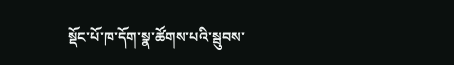སྡོང་པོ་ཁ་དོག་སྣ་ཚོགས་པའི་སྦུབས་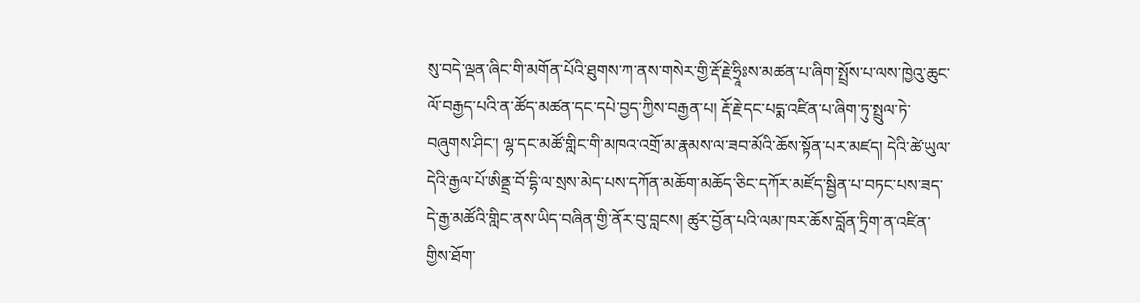སུ་བདེ་ལྡན་ཞིང་གི་མགོན་པོའི་ཐུགས་ཀ་ནས་གསེར་གྱི་རྡོ་རྗེ་ཧྲཱིཿས་མཚན་པ་ཞིག་སྤྲོས་པ་ལས་ཁྱེའུ་ཆུང་ལོ་བརྒྱད་པའི་ན་ཚོད་མཚན་དང་དཔེ་བྱད་ཀྱིས་བརྒྱན་པ། རྡོ་རྗེ་དང་པདྨ་འཛིན་པ་ཞིག་ཏུ་སྤྲུལ་ཏེ་བཞུགས་ཤིང་། ལྷ་དང་མཚོ་གླིང་གི་མཁའ་འགྲོ་མ་རྣམས་ལ་ཟབ་མོའི་ཆོས་སྟོན་པར་མཛད། དེའི་ཚེ་ཡུལ་དེའི་རྒྱལ་པོ་ཨིནྡྲ་བོ་དྷི་ལ་སྲས་མེད་པས་དཀོན་མཆོག་མཆོད་ཅིང་དཀོར་མཛོད་སྦྱིན་པ་བཏང་པས་ཟད་དེ་རྒྱ་མཚོའི་གླིང་ནས་ཡིད་བཞིན་གྱི་ནོར་བུ་བླངས། ཚུར་བྱོན་པའི་ལམ་ཁར་ཆོས་བློན་ཏྲིག་ན་འཛིན་གྱིས་ཐོག་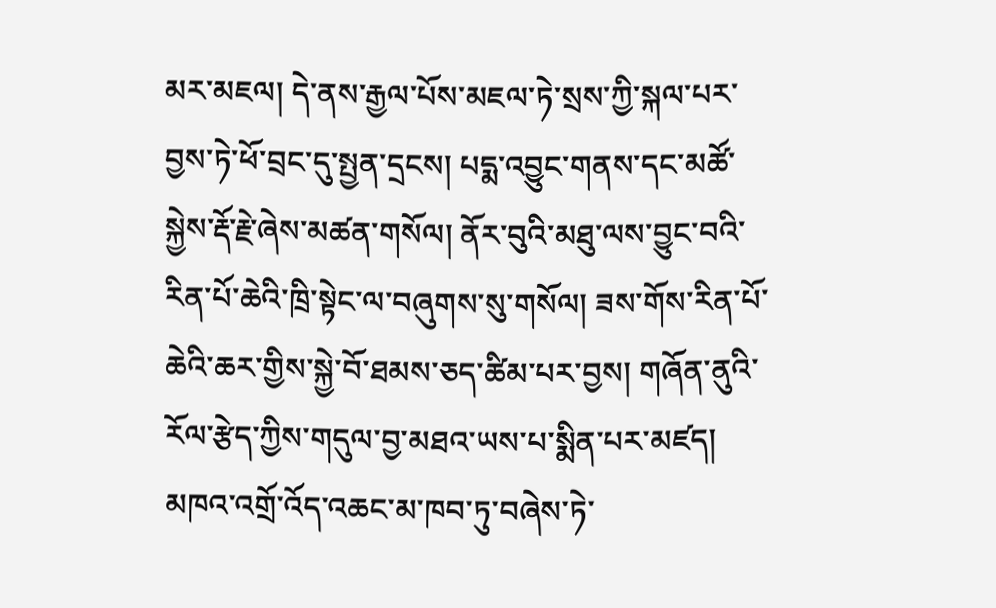མར་མཇལ། དེ་ནས་རྒྱལ་པོས་མཇལ་ཏེ་སྲས་ཀྱི་སྐལ་པར་བྱས་ཏེ་ཕོ་བྲང་དུ་སྤྱན་དྲངས། པདྨ་འབྱུང་གནས་དང་མཚོ་སྐྱེས་རྡོ་རྗེ་ཞེས་མཚན་གསོལ། ནོར་བུའི་མཐུ་ལས་བྱུང་བའི་རིན་པོ་ཆེའི་ཁྲི་སྟེང་ལ་བཞུགས་སུ་གསོལ། ཟས་གོས་རིན་པོ་ཆེའི་ཆར་གྱིས་སྐྱེ་བོ་ཐམས་ཅད་ཚིམ་པར་བྱས། གཞོན་ནུའི་རོལ་རྩེད་ཀྱིས་གདུལ་བྱ་མཐའ་ཡས་པ་སྨིན་པར་མཛད། མཁའ་འགྲོ་འོད་འཆང་མ་ཁབ་ཏུ་བཞེས་ཏེ་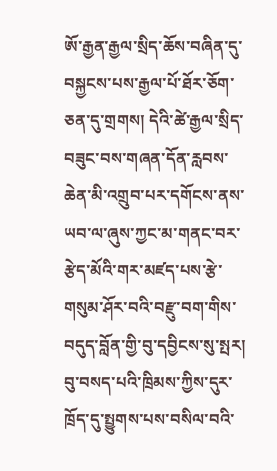ཨོ་རྒྱན་རྒྱལ་སྲིད་ཆོས་བཞིན་དུ་བསྐྱངས་པས་རྒྱལ་པོ་ཐོར་ཅོག་ཅན་དུ་གྲགས། དེའི་ཚེ་རྒྱལ་སྲིད་བཟུང་བས་གཞན་དོན་རླབས་ཆེན་མི་འགྲུབ་པར་དགོངས་ནས་ཡབ་ལ་ཞུས་ཀྱང་མ་གནང་བར་རྩེད་མོའི་གར་མཛད་པས་རྩེ་གསུམ་ཤོར་བའི་བརྫུ་བག་གིས་བདུད་བློན་གྱི་བུ་དབྱིངས་སུ་སྤར། བུ་བསད་པའི་ཁྲིམས་ཀྱིས་དུར་ཁྲོད་དུ་སྤྱུགས་པས་བསིལ་བའི་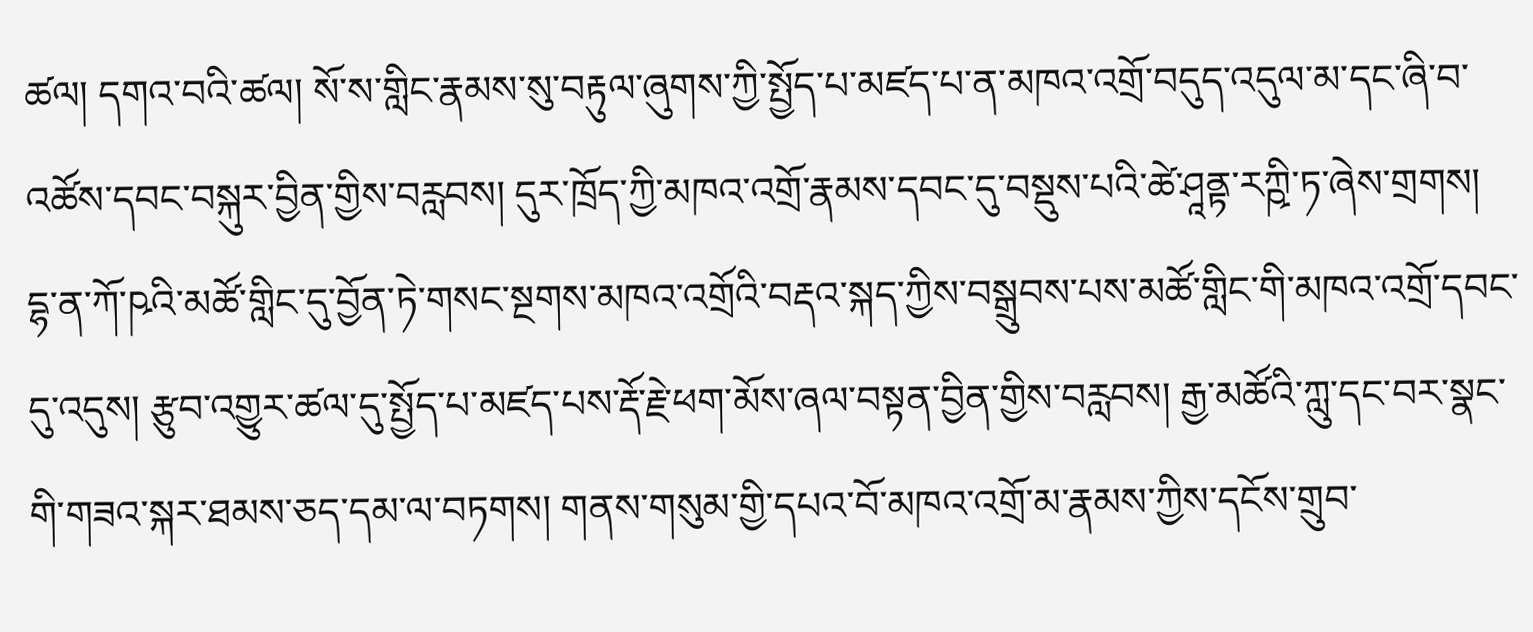ཚལ། དགའ་བའི་ཚལ། སོ་ས་གླིང་རྣམས་སུ་བརྟུལ་ཞུགས་ཀྱི་སྤྱོད་པ་མཛད་པ་ན་མཁའ་འགྲོ་བདུད་འདུལ་མ་དང་ཞི་བ་འཚོས་དབང་བསྐུར་བྱིན་གྱིས་བརླབས། དུར་ཁྲོད་ཀྱི་མཁའ་འགྲོ་རྣམས་དབང་དུ་བསྡུས་པའི་ཚེ་ཤཱནྟ་རཀྵི་ཏ་ཞེས་གྲགས། དྷ་ན་ཀོ་ཥའི་མཚོ་གླིང་དུ་བྱོན་ཏེ་གསང་སྔགས་མཁའ་འགྲོའི་བརྡའ་སྐད་ཀྱིས་བསྒྲུབས་པས་མཚོ་གླིང་གི་མཁའ་འགྲོ་དབང་དུ་འདུས། རྩུབ་འགྱུར་ཚལ་དུ་སྤྱོད་པ་མཛད་པས་རྡོ་རྗེ་ཕག་མོས་ཞལ་བསྟན་བྱིན་གྱིས་བརླབས། རྒྱ་མཚོའི་ཀླུ་དང་བར་སྣང་གི་གཟའ་སྐར་ཐམས་ཅད་དམ་ལ་བཏགས། གནས་གསུམ་གྱི་དཔའ་བོ་མཁའ་འགྲོ་མ་རྣམས་ཀྱིས་དངོས་གྲུབ་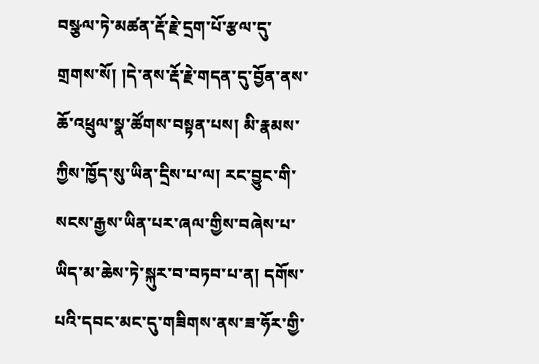བསྩལ་ཏེ་མཚན་རྡོ་རྗེ་དྲག་པོ་རྩལ་དུ་གྲགས་སོ། །དེ་ནས་རྡོ་རྗེ་གདན་དུ་བྱོན་ནས་ཆོ་འཕྲུལ་སྣ་ཚོགས་བསྟན་པས། མི་རྣམས་ཀྱིས་ཁྱོད་སུ་ཡིན་དྲིས་པ་ལ། རང་བྱུང་གི་སངས་རྒྱས་ཡིན་པར་ཞལ་གྱིས་བཞེས་པ་ཡིད་མ་ཆེས་ཏེ་སྐུར་བ་བཏབ་པ་ན། དགོས་པའི་དབང་མང་དུ་གཟིགས་ནས་ཟ་ཧོར་གྱི་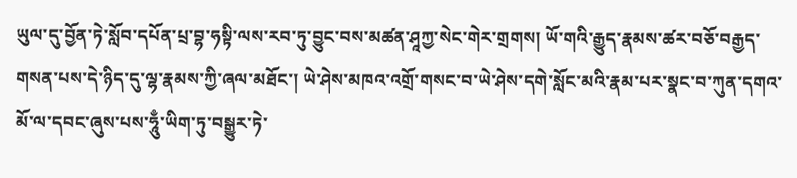ཡུལ་དུ་བྱོན་ཏེ་སློབ་དཔོན་པྲ་བྷ་ཧསྟི་ལས་རབ་ཏུ་བྱུང་བས་མཚན་ཤཱཀྱ་སེང་གེར་གྲགས། ཡོ་གའི་རྒྱུད་རྣམས་ཚར་བཅོ་བརྒྱད་གསན་པས་དེ་ཉིད་དུ་ལྷ་རྣམས་ཀྱི་ཞལ་མཐོང་། ཡེ་ཤེས་མཁའ་འགྲོ་གསང་བ་ཡེ་ཤེས་དགེ་སློང་མའི་རྣམ་པར་སྣང་བ་ཀུན་དགའ་མོ་ལ་དབང་ཞུས་པས་ཧཱུྃ་ཡིག་ཏུ་བསྒྱུར་ཏེ་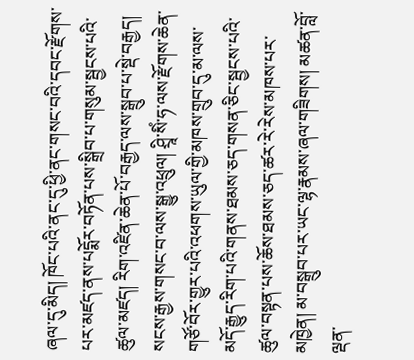ཞལ་དུ་མིད། ཁོང་པའི་ནང་དུ་ཕྱི་ནང་གསང་བའི་དབང་རྫོགས་པར་མཛད་ནས་པདྨོར་བཏོན་པས་སྒྲིབ་པ་གསུམ་སྦྱངས་པའི་ཚུལ་མཛད། རིག་འཛིན་ཆེན་པོ་བརྒྱད་ལས་སྒྲུབ་པ་སྡེ་བརྒྱད། སངས་རྒྱས་གསང་བ་ལས་སྒྱུ་འཕྲུལ། ཤྲཱི་སིཾ་ཧ་ལས་རྫོགས་ཆེན་གཙོ་བོར་གྱུར་པའི་འཕགས་ཡུལ་གྱི་མཁས་གྲུབ་དུ་མ་ལས་མདོ་རྒྱུད་རིག་པའི་གནས་ཐམས་ཅད་གསན་ཅིང་སྦྱངས་པའི་ཚུལ་བསྟན་པས་ཆོས་ཐམས་ཅད་ཚར་རེ་རེས་མཁས་པར་མཁྱེན། མ་བསྒྲུབ་པར་ཡང་ལྷ་རྣམས་ཞལ་གཟིགས། མཚན་བློ་ལྡན་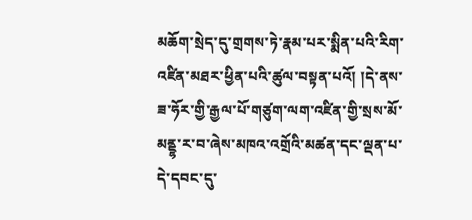མཆོག་སྲེད་དུ་གྲགས་ཏེ་རྣམ་པར་སྨིན་པའི་རིག་འཛིན་མཐར་ཕྱིན་པའི་ཚུལ་བསྟན་པའོ། །དེ་ནས་ཟ་ཧོར་གྱི་རྒྱལ་པོ་གཙུག་ལག་འཛིན་གྱི་སྲས་མོ་མནྡྷ་ར་བ་ཞེས་མཁའ་འགྲོའི་མཚན་དང་ལྡན་པ་དེ་དབང་དུ་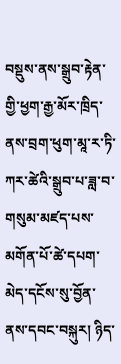བསྡུས་ནས་སྒྲུབ་རྟེན་གྱི་ཕྱག་རྒྱ་མོར་ཁྲིད་ནས་བྲག་ཕུག་མཱ་ར་ཏི་ཀར་ཚེའི་སྒྲུབ་པ་ཟླ་བ་གསུམ་མཛད་པས་མགོན་པོ་ཚེ་དཔག་མེད་དངོས་སུ་བྱོན་ནས་དབང་བསྐུར། ཉིད་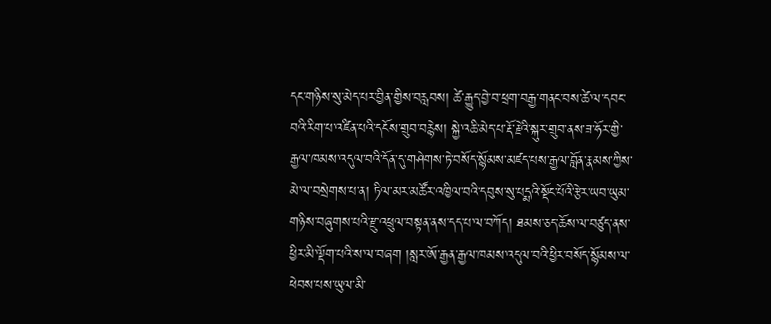དང་གཉིས་སུ་མེད་པར་བྱིན་གྱིས་བརླབས། ཚེ་རྒྱུད་བྱེ་བ་ཕྲག་བརྒྱ་གནང་བས་ཚེ་ལ་དབང་བའི་རིག་པ་འཛིན་པའི་དངོས་གྲུབ་བརྙེས། སྐྱེ་འཆི་མེད་པ་རྡོ་རྗེའི་སྐུར་གྲུབ་ནས་ཟ་ཧོར་གྱི་རྒྱལ་ཁམས་འདུལ་བའི་དོན་དུ་གཤེགས་ཏེ་བསོད་སྙོམས་མཛད་པས་རྒྱལ་བློན་རྣམས་ཀྱིས་མེ་ལ་བསྲེགས་པ་ན། ཏིལ་མར་མཚོར་འཁྱིལ་བའི་དབུས་སུ་པདྨའི་སྡོང་པོའི་རྩེར་ཡབ་ཡུམ་གཉིས་བཞུགས་པའི་རྫུ་འཕྲུལ་བསྟན་ནས་དད་པ་ལ་བཀོད། ཐམས་ཅད་ཆོས་ལ་བཙུད་ནས་ཕྱིར་མི་ལྡོག་པའི་ས་ལ་བཞག །སླར་ཨོ་རྒྱན་རྒྱལ་ཁམས་འདུལ་བའི་ཕྱིར་བསོད་སྙོམས་ལ་ཕེབས་པས་ཡུལ་མི་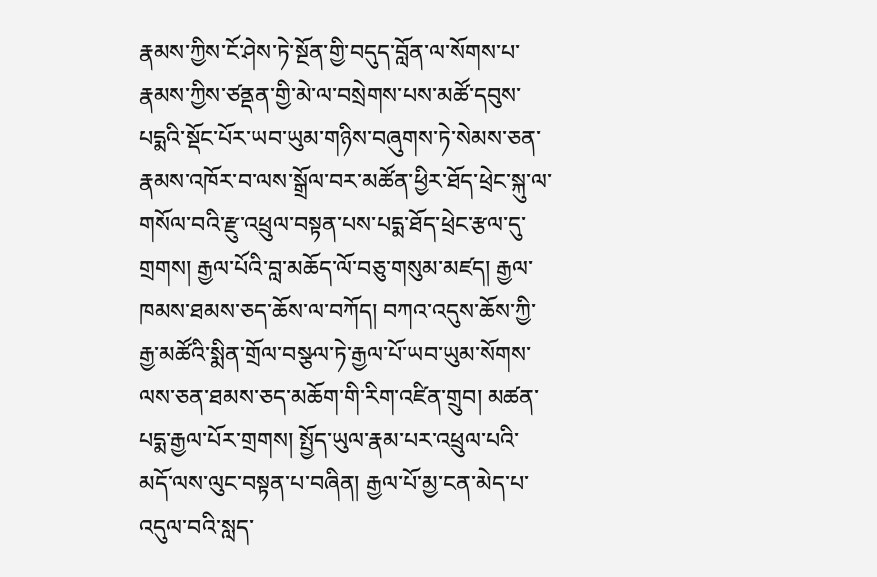རྣམས་ཀྱིས་ངོ་ཤེས་ཏེ་སྔོན་གྱི་བདུད་བློན་ལ་སོགས་པ་རྣམས་ཀྱིས་ཙནྡན་གྱི་མེ་ལ་བསྲེགས་པས་མཚོ་དབུས་པདྨའི་སྡོང་པོར་ཡབ་ཡུམ་གཉིས་བཞུགས་ཏེ་སེམས་ཅན་རྣམས་འཁོར་བ་ལས་སྒྲོལ་བར་མཚོན་ཕྱིར་ཐོད་ཕྲེང་སྐུ་ལ་གསོལ་བའི་རྫུ་འཕྲུལ་བསྟན་པས་པདྨ་ཐོད་ཕྲེང་རྩལ་དུ་གྲགས། རྒྱལ་པོའི་བླ་མཆོད་ལོ་བཅུ་གསུམ་མཛད། རྒྱལ་ཁམས་ཐམས་ཅད་ཆོས་ལ་བཀོད། བཀའ་འདུས་ཆོས་ཀྱི་རྒྱ་མཚོའི་སྨིན་གྲོལ་བསྩལ་ཏེ་རྒྱལ་པོ་ཡབ་ཡུམ་སོགས་ལས་ཅན་ཐམས་ཅད་མཆོག་གི་རིག་འཛིན་གྲུབ། མཚན་པདྨ་རྒྱལ་པོར་གྲགས། སྤྱོད་ཡུལ་རྣམ་པར་འཕྲུལ་པའི་མདོ་ལས་ལུང་བསྟན་པ་བཞིན། རྒྱལ་པོ་མྱ་ངན་མེད་པ་འདུལ་བའི་སླད་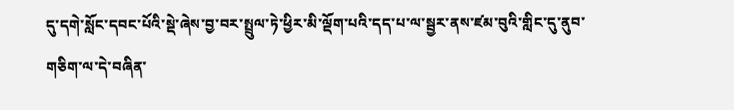དུ་དགེ་སློང་དབང་པོའི་སྡེ་ཞེས་བྱ་བར་སྤྲུལ་ཏེ་ཕྱིར་མི་ལྡོག་པའི་དད་པ་ལ་སྦྱར་ནས་ཛམ་བུའི་གླིང་དུ་ནུབ་གཅིག་ལ་དེ་བཞིན་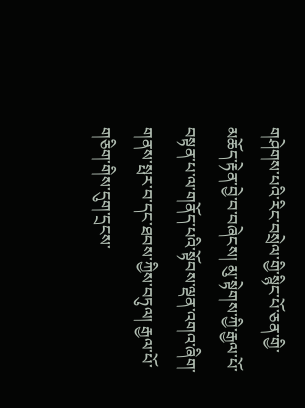གཤེགས་པའི་རིང་བསྲེལ་གྱི་སྙིང་པོ་ཅན་གྱི་མཆོད་རྟེན་བྱེ་བ་བཞེངས། མུ་སྟེགས་ཀྱི་རྒྱལ་པོ་བསྟན་པ་ལ་གནོད་པའི་སྟོབས་ལྡན་འགའ་ཞིག་གནས་སྤར་བ་དང་ཐབས་ཀྱིས་བཏུལ། རྒྱལ་པོ་གཅིག་གིས་དུག་དྲངས་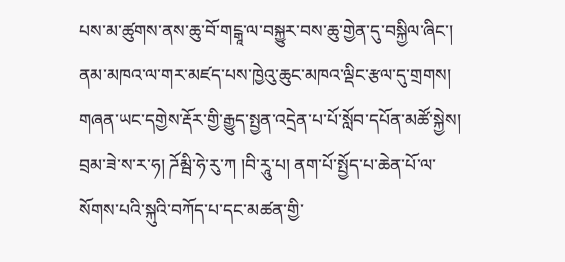པས་མ་ཚུགས་ནས་ཆུ་བོ་གངྒཱ་ལ་བསྐྱུར་བས་ཆུ་གྱེན་དུ་བསྐྱིལ་ཞིང་། ནམ་མཁའ་ལ་གར་མཛད་པས་ཁྱེའུ་ཆུང་མཁའ་ལྡིང་རྩལ་དུ་གྲགས། གཞན་ཡང་དགྱེས་རྡོར་གྱི་རྒྱུད་སྤྱན་འདྲེན་པ་པོ་སློབ་དཔོན་མཚོ་སྐྱེས། བྲམ་ཟེ་ས་ར་ཧ། ཌོམྦི་ཧེ་རུ་ཀ །བི་རཱུ་པ། ནག་པོ་སྤྱོད་པ་ཆེན་པོ་ལ་སོགས་པའི་སྐུའི་བཀོད་པ་དང་མཚན་གྱི་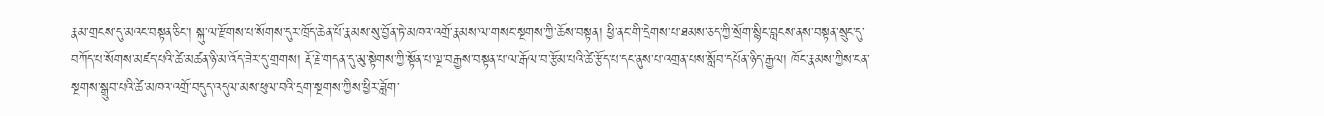རྣམ་གྲངས་དུ་མའང་བསྟན་ཅིང་། སྐུ་ལ་རྫོགས་པ་སོགས་དུར་ཁྲོད་ཆེན་པོ་རྣམས་སུ་བྱོན་ཏེ་མཁའ་འགྲོ་རྣམས་ལ་གསང་སྔགས་ཀྱི་ཆོས་བསྟན། ཕྱི་ནང་གི་དྲེགས་པ་ཐམས་ཅད་ཀྱི་སྲོག་སྙིང་བླངས་ནས་བསྟན་སྲུང་དུ་བཀོད་པ་སོགས་མཛད་པའི་ཚེ་མཚན་ཉི་མ་འོད་ཟེར་དུ་གྲགས། རྡོ་རྗེ་གདན་དུ་མུ་སྟེགས་ཀྱི་སྟོན་པ་ལྔ་བརྒྱས་བསྟན་པ་ལ་རྒོལ་བ་རྩོམ་པའི་ཚེ་རྩོད་པ་དང་ནུས་པ་འགྲན་པས་སློབ་དཔོན་ཉིད་རྒྱལ། ཁོང་རྣམས་ཀྱིས་ངན་སྔགས་སྒྲུབ་པའི་ཚེ་མཁའ་འགྲོ་བདུད་འདུལ་མས་ཕུལ་བའི་དྲག་སྔགས་ཀྱིས་ཕྱིར་ཟློག་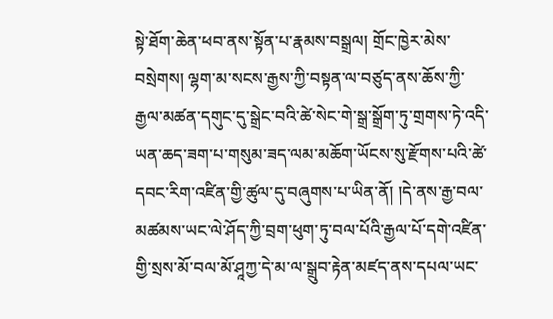སྟེ་ཐོག་ཆེན་ཕབ་ནས་སྟོན་པ་རྣམས་བསྒྲལ། གྲོང་ཁྱེར་མེས་བསྲེགས། ལྷག་མ་སངས་རྒྱས་ཀྱི་བསྟན་ལ་བཙུད་ནས་ཆོས་ཀྱི་རྒྱལ་མཚན་དགུང་དུ་སྒྲེང་བའི་ཚེ་སེང་གེ་སྒྲ་སྒྲོག་ཏུ་གྲགས་ཏེ་འདི་ཡན་ཆད་ཟག་པ་གསུམ་ཟད་ལམ་མཆོག་ཡོངས་སུ་རྫོགས་པའི་ཚེ་དབང་རིག་འཛིན་གྱི་ཚུལ་དུ་བཞུགས་པ་ཡིན་ནོ། །དེ་ནས་རྒྱ་བལ་མཚམས་ཡང་ལེ་ཤོད་ཀྱི་བྲག་ཕུག་ཏུ་བལ་པོའི་རྒྱལ་པོ་དགེ་འཛིན་གྱི་སྲས་མོ་བལ་མོ་ཤཱཀྱ་དེ་མ་ལ་སྒྲུབ་རྟེན་མཛད་ནས་དཔལ་ཡང་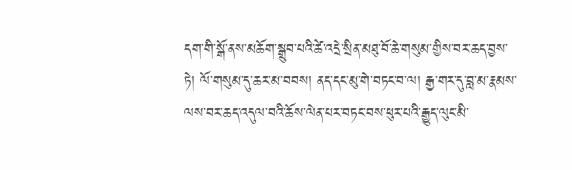དག་གི་སྒོ་ནས་མཆོག་སྒྲུབ་པའི་ཚེ་འདྲེ་སྲིན་མཐུ་བོ་ཆེ་གསུམ་གྱིས་བར་ཆད་བྱས་ཏེ། ལོ་གསུམ་དུ་ཆར་མ་བབས། ནད་དང་མུ་གེ་བཏང་བ་ལ། རྒྱ་གར་དུ་བླ་མ་རྣམས་ལས་བར་ཆད་འདུལ་བའི་ཆོས་ལེན་པར་བཏང་བས་ཕུར་པའི་རྒྱུད་ལུང་མི་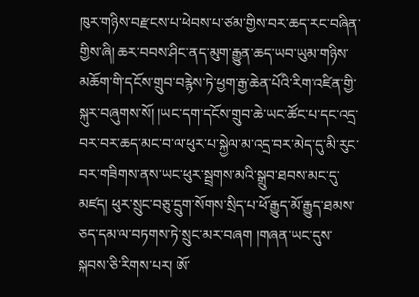ཁུར་གཉིས་བརྫངས་པ་ཕེབས་པ་ཙམ་གྱིས་བར་ཆད་རང་བཞིན་གྱིས་ཞི། ཆར་བབས་ཤིང་ནད་མུག་རྒྱུན་ཆད་ཡབ་ཡུམ་གཉིས་མཆོག་གི་དངོས་གྲུབ་བརྙེས་ཏེ་ཕྱག་རྒྱ་ཆེན་པོའི་རིག་འཛིན་གྱི་སྐུར་བཞུགས་སོ། །ཡང་དག་དངོས་གྲུབ་ཆེ་ཡང་ཚོང་པ་དང་འདྲ་བར་བར་ཆད་མང་བ་ལ་ཕུར་པ་སྐྱེལ་མ་འདྲ་བར་མེད་དུ་མི་རུང་བར་གཟིགས་ནས་ཡང་ཕུར་སྦྲགས་མའི་སྒྲུབ་ཐབས་མང་དུ་མཛད། ཕུར་སྲུང་བཅུ་དྲུག་སོགས་སྲིད་པ་ཕོ་རྒྱུད་མོ་རྒྱུད་ཐམས་ཅད་དམ་ལ་བཏགས་ཏེ་སྲུང་མར་བཞག །གཞན་ཡང་དུས་སྐབས་ཅི་རིགས་པར། ཨོ་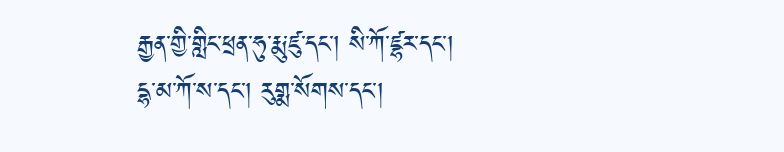རྒྱན་གྱི་གླིང་ཕྲན་ཧུ་རྨུ་ཛུ་དང་། སི་ཀོ་ཛྷར་དང་། དྷ་མ་ཀོ་ས་དང་། རུགྨ་སོགས་དང་།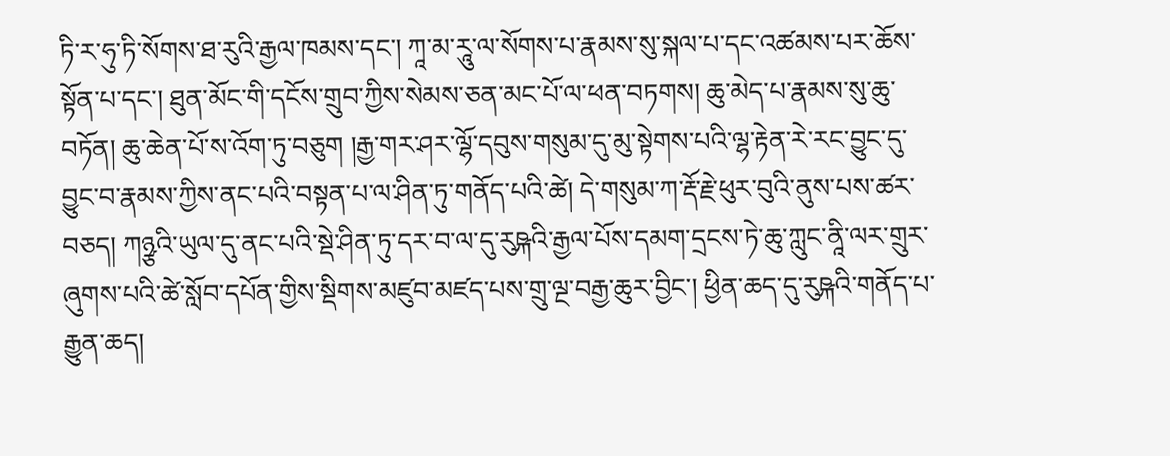ཏི་ར་ཧུ་ཏི་སོགས་ཐ་རུའི་རྒྱལ་ཁམས་དང་། ཀཱ་མ་རཱུ་ལ་སོགས་པ་རྣམས་སུ་སྐལ་པ་དང་འཚམས་པར་ཆོས་སྟོན་པ་དང་། ཐུན་མོང་གི་དངོས་གྲུབ་ཀྱིས་སེམས་ཅན་མང་པོ་ལ་ཕན་བཏགས། ཆུ་མེད་པ་རྣམས་སུ་ཆུ་བཏོན། ཆུ་ཆེན་པོ་ས་འོག་ཏུ་བཅུག །རྒྱ་གར་ཤར་ལྷོ་དབུས་གསུམ་དུ་མུ་སྟེགས་པའི་ལྷ་རྟེན་རེ་རང་བྱུང་དུ་བྱུང་བ་རྣམས་ཀྱིས་ནང་པའི་བསྟན་པ་ལ་ཤིན་ཏུ་གནོད་པའི་ཚེ། དེ་གསུམ་ཀ་རྡོ་རྗེ་ཕུར་བུའི་ནུས་པས་ཚར་བཅད། ཀཉྩའི་ཡུལ་དུ་ནང་པའི་སྡེ་ཤིན་ཏུ་དར་བ་ལ་དུ་རུཥྐའི་རྒྱལ་པོས་དམག་དྲངས་ཏེ་ཆུ་ཀླུང་ནཱི་ལར་གྲུར་ཞུགས་པའི་ཚེ་སློབ་དཔོན་གྱིས་སྡིགས་མཛུབ་མཛད་པས་གྲུ་ལྔ་བརྒྱ་ཆུར་བྱིང་། ཕྱིན་ཆད་དུ་རུཥྐའི་གནོད་པ་རྒྱུན་ཆད།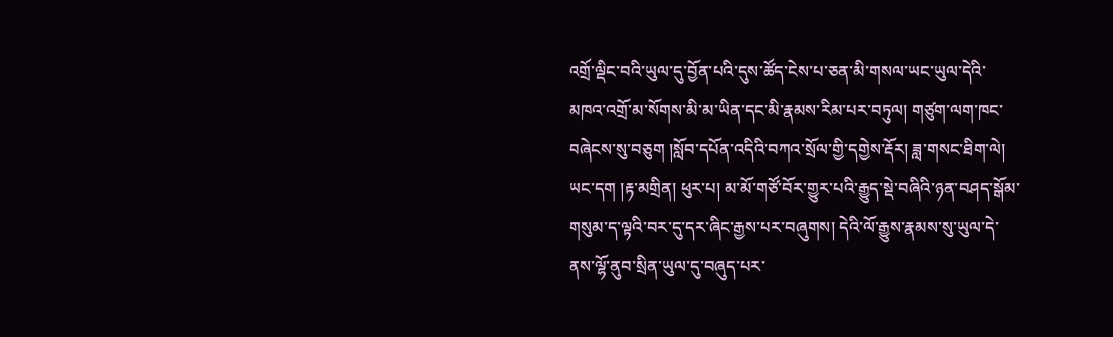འགྲོ་ལྡིང་བའི་ཡུལ་དུ་བྱོན་པའི་དུས་ཚོད་ངེས་པ་ཅན་མི་གསལ་ཡང་ཡུལ་དེའི་མཁའ་འགྲོ་མ་སོགས་མི་མ་ཡིན་དང་མི་རྣམས་རིམ་པར་བཏུལ། གཙུག་ལག་ཁང་བཞེངས་སུ་བཅུག །སློབ་དཔོན་འདིའི་བཀའ་སྲོལ་གྱི་དགྱེས་རྡོར། ཟླ་གསང་ཐིག་ལེ། ཡང་དག །རྟ་མགྲིན། ཕུར་པ། མ་མོ་གཙོ་བོར་གྱུར་པའི་རྒྱུད་སྡེ་བཞིའི་ཉན་བཤད་སྒོམ་གསུམ་ད་ལྟའི་བར་དུ་དར་ཞིང་རྒྱས་པར་བཞུགས། དེའི་ལོ་རྒྱུས་རྣམས་སུ་ཡུལ་དེ་ནས་ལྷོ་ནུབ་སྲིན་ཡུལ་དུ་བཞུད་པར་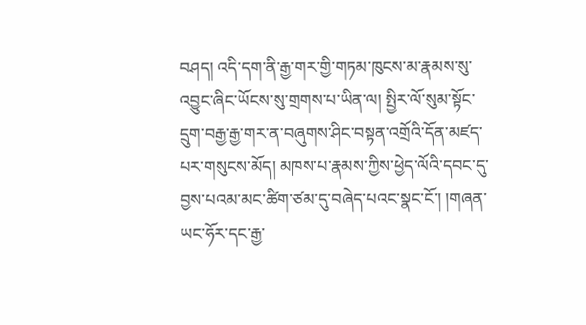བཤད། འདི་དག་ནི་རྒྱ་གར་གྱི་གཏམ་ཁུངས་མ་རྣམས་སུ་འབྱུང་ཞིང་ཡོངས་སུ་གྲགས་པ་ཡིན་ལ། སྤྱིར་ལོ་སུམ་སྟོང་དྲུག་བརྒྱ་རྒྱ་གར་ན་བཞུགས་ཤིང་བསྟན་འགྲོའི་དོན་མཛད་པར་གསུངས་མོད། མཁས་པ་རྣམས་ཀྱིས་ཕྱེད་ལོའི་དབང་དུ་བྱས་པའམ་མང་ཚིག་ཙམ་དུ་བཞེད་པའང་སྣང་ངོ་། །གཞན་ཡང་ཧོར་དང་རྒྱ་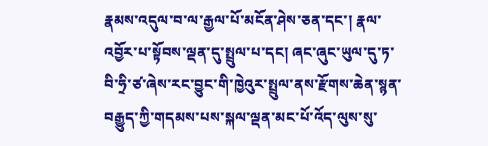རྣམས་འདུལ་བ་ལ་རྒྱལ་པོ་མངོན་ཤེས་ཅན་དང་། རྣལ་འབྱོར་པ་སྟོབས་ལྡན་དུ་སྤྲུལ་པ་དང། ཞང་ཞུང་ཡུལ་དུ་ཏ་བི་ཧྲི་ཙ་ཞེས་རང་བྱུང་གི་ཁྱེའུར་སྤྲུལ་ནས་རྫོགས་ཆེན་སྙན་བརྒྱུད་ཀྱི་གདམས་པས་སྐལ་ལྡན་མང་པོ་འོད་ལུས་སུ་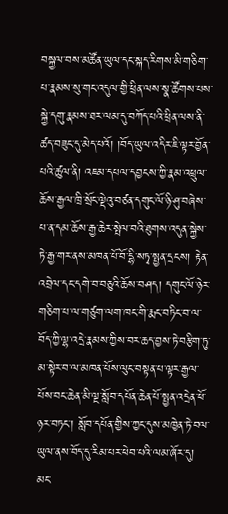བསྐྱལ་བས་མཚོན་ཡུལ་དང་སྐད་རིགས་མི་གཅིག་པ་རྣམས་སུ་གང་འདུལ་གྱི་ཕྲིན་ལས་སྣ་ཚོགས་པས་སྐྱེ་དགུ་རྣམས་ཐར་ལམ་དུ་བཀོད་པའི་ཕྲིན་ལས་ནི་ཚད་བཟུང་དུ་མེད་པའོ། །བོད་ཡུལ་འདིར་ཇི་ལྟར་བྱོན་པའི་ཚུལ་ནི། འཇམ་དཔལ་དབྱངས་ཀྱི་རྣམ་འཕྲུལ་ཆོས་རྒྱལ་ཁྲི་སྲོང་ལྡེའུ་བཙན་དགུང་ལོ་ཉི་ཤུ་བཞེས་པ་ན་དམ་ཆོས་རྒྱ་ཆེར་སྤེལ་བའི་ཐུགས་འདུན་སྐྱེས་ཏེ་རྒྱ་གར་ནས་མཁན་པོ་བོ་དྷི་སཏྭ་སྤྱན་དྲངས། རྟེན་འབྲེལ་དང་དགེ་བ་བཅུའི་ཆོས་བཤད། དགུང་ལོ་ཉེར་གཅིག་པ་ལ་གཙུག་ལག་ཁང་གི་རྨང་བཏིང་བ་ལ་བོད་ཀྱི་ལྷ་འདྲེ་རྣམས་ཀྱིས་བར་ཆད་བྱས་ཏེ་བརྩིག་ཏུ་མ་སྟེར་བ་ལ་མཁན་པོས་ལུང་བསྟན་པ་ལྟར་རྒྱལ་པོས་བང་ཆེན་མི་ལྔ་སློབ་དཔོན་ཆེན་པོ་སྤྱན་འདྲེན་ཕོ་ཉར་བཏང་། སློབ་དཔོན་གྱིས་ཀྱང་དུས་མཁྱེན་ཏེ་བལ་ཡུལ་ནས་བོད་དུ་རིམ་པར་ཕེབ་པའི་ལམ་ཞོར་དུ། མང་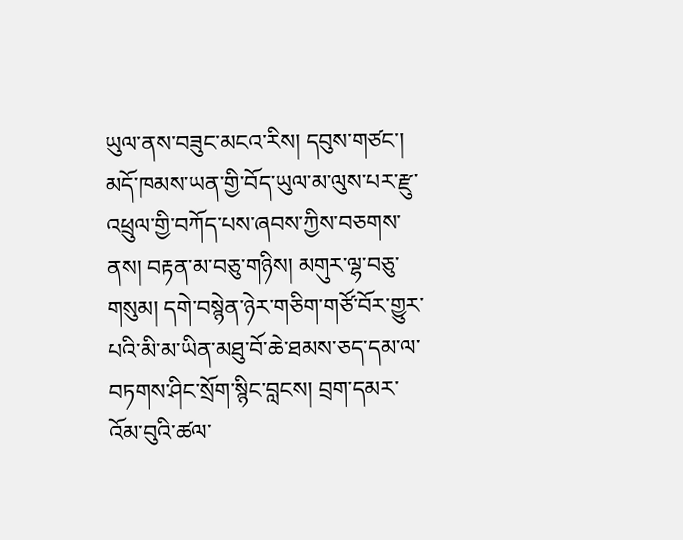ཡུལ་ནས་བཟུང་མངའ་རིས། དབུས་གཙང་། མདོ་ཁམས་ཡན་གྱི་བོད་ཡུལ་མ་ལུས་པར་རྫུ་འཕྲུལ་གྱི་བཀོད་པས་ཞབས་ཀྱིས་བཅགས་ནས། བརྟན་མ་བཅུ་གཉིས། མགུར་ལྷ་བཅུ་གསུམ། དགེ་བསྙེན་ཉེར་གཅིག་གཙོ་བོར་གྱུར་པའི་མི་མ་ཡིན་མཐུ་བོ་ཆེ་ཐམས་ཅད་དམ་ལ་བཏགས་ཤིང་སྲོག་སྙིང་བླངས། བྲག་དམར་འོམ་བུའི་ཚལ་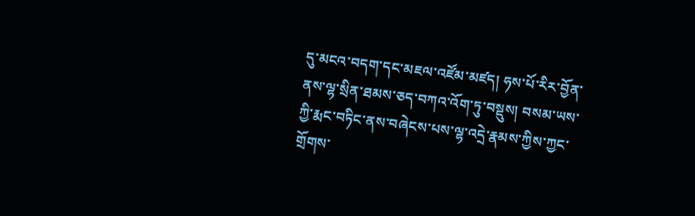དུ་མངའ་བདག་དང་མཇལ་འཛོམ་མཛད། ཧས་པོ་རིར་བྱོན་ནས་ལྷ་སྲིན་ཐམས་ཅད་བཀའ་འོག་ཏུ་བསྡུས། བསམ་ཡས་ཀྱི་རྨང་བཏིང་ནས་བཞེངས་པས་ལྷ་འདྲེ་རྣམས་ཀྱིས་ཀྱང་གྲོགས་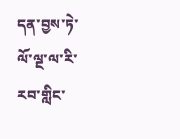དན་བྱས་ཏེ་ལོ་ལྔ་ལ་རི་རབ་གླིང་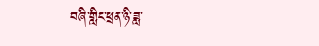བཞི་གླིང་ཕྲན་ཉི་ཟླ་